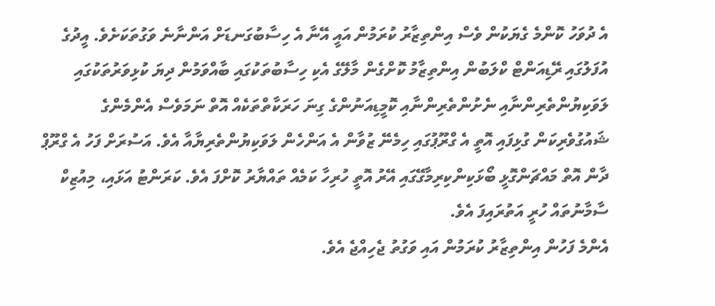އެ ދުވަހު ކޮންމެ ގެޔަކުން ވެސް އިންތިޒާރު ކުރަމުން އައީ އޭނާ އެ ހިސާބުގަނޑަށް އަންނާނެ ވަގުތަކަށެވެ. އީދުގެ އުފަލުގައި ރޭޑިއަންޓް ކްލަބުން އިންތިޒާމު ކޮށްގެން މާލޭގެ އެކި ހިސާބުތަކުގައި ބާއްވަމުން ދިޔަ ކުޅިވަރުތަކުގައި ލަވަކިޔުންތެރިންނާއި ނެށުންތެރިންނާއި ކޮމީޑިއަނުންގެ ގިނަ ހަރަކާތްތަކެއް އޮތް ނަމަވެސް އެންމެންގެ ޝައުގުވެރިކަން ގުޅިފައި އޮތީ އެ ގްރޫޕުގައި ހިމެނޭ ޒުވާން އެ އަންހެން ލަވަކިޔުންތެރިޔާއާ އެވެ. އަސުރަށް ފަހު އެ ގްރޫޕް ދާން އޮތް މައްޗަންގޮޅީ ބޯޅަކިންކިރިމާގޭގައި އޭރު އޮތީ ހުރިހާ ކަމެއް ތައްޔާރު ކޮށްފަ އެވެ. ކަރަންޓު އަޅައި، މިއުޒިކް ސާމާނުތައް ހުރީ އަތުރައިފަ އެވެ.
އެންމެ ފަހުން އިންތިޒާރު ކުރަމުން އައި ވަގުތު ޖެހިއްޖެ އެވެ.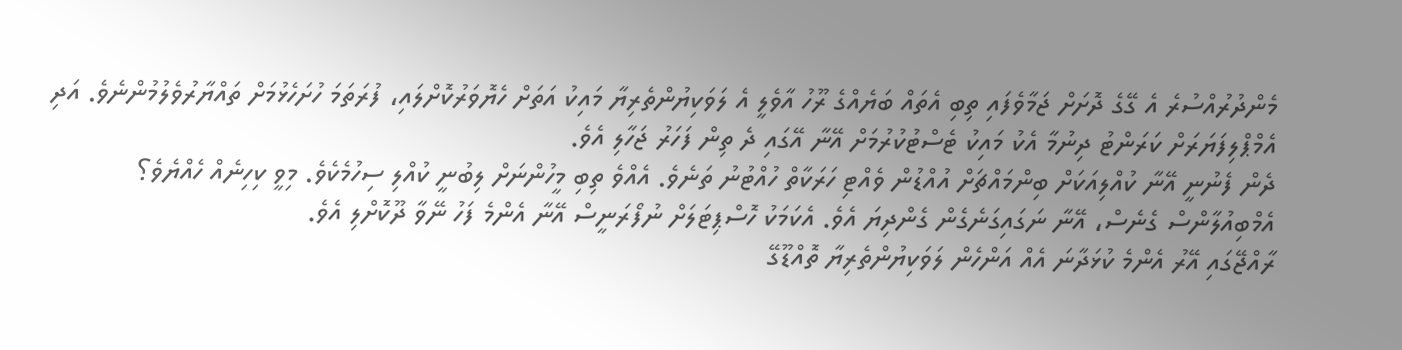މެންދުރުއްސުރެ އެ ގޭގެ ދޮށަށް ޖަމާވެފައި ތިބި އެތައް ބަޔެއްގެ ރޫހު އާވެލީ އެ ލަވަކިޔުންތެރިޔާ މައިކު އަތަށް ހެޔޮވަރުކޮށްލައި، ފުރަތަމަ ހުށަހެޅުމަށް ތައްޔާރުވެލުމުންނެވެ. އަދި އެމްޕްލިފަޔަރަށް ކަރަންޓު ދިނުމާ އެކު މައިކު ޓެސްޓުކުރުމަށް އޭނާ އޭގައި ދެ ތިން ފަހަރު ޖަހާލި އެވެ.
ދެން ފެނުނީ އޭނާ ކުއްލިއަކަށް ބިންމައްޗަށް އުއްޑުން ވެއްޓި ހަރަކާތް ހުއްޓުނު ތަނެވެ. އެއްވެ ތިބި މީހުންނަށް ލިބުނީ ކުއްލި ސިހުމެކެވެ. މިވީ ކިހިނެއް ހެއްޔެވެ؟ އެމްބިއުލާންސް ގެނެސް، އޭނާ ނަގައިގަނެގެން ގެންދިޔަ އެވެ. އެކަމަކު ހޮސްޕިޓަލަށް ނުފޯރަނީސް އޭނާ އެންމެ ފަހު ނޭވާ ދޫކޮށްލި އެވެ.
ރާއްޖޭގައި އޭރު އެންމެ ކުޅަދާނަ އެއް އަންހެން ލަވަކިޔުންތެރިޔާ ތޮއްޑޫގޭ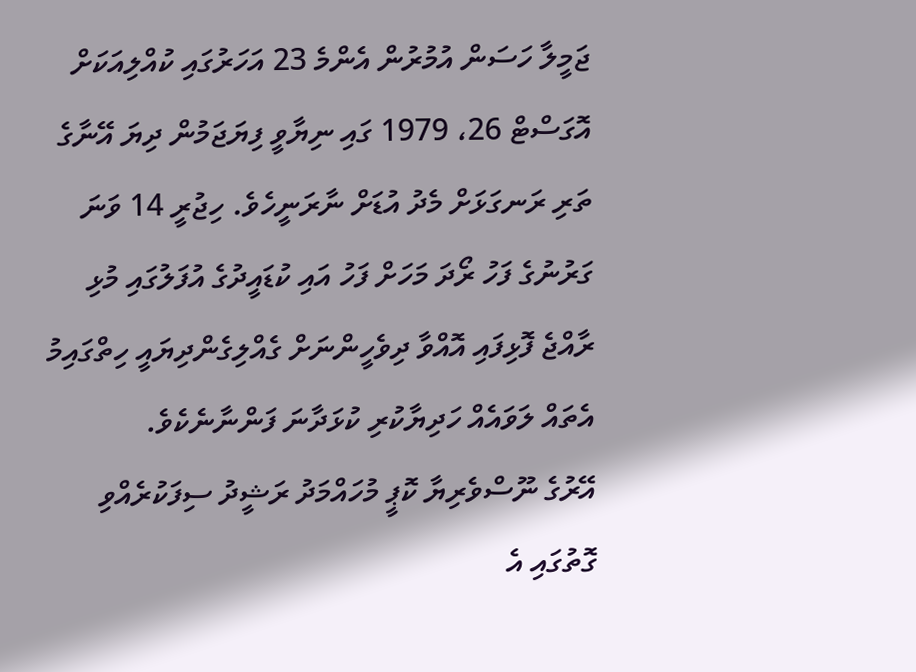ޖަމީލާ ހަސަން އުމުރުން އެންމެ 23 އަހަރުގައި ކުއްލިއަކަށް އޮގަސްޓް 26، 1979 ގައި ނިޔާވީ ފިޔަޖަމުން ދިޔަ އޭނާގެ ތަރި ރަނގަޅަށް މެދު އުޑަށް ނާރަނީހެވެ. ހިޖުރީ 14 ވަނަ ގަރުނުގެ ފަހު ރޯދަ މަހަށް ފަހު އައި ކުޑައީދުގެ އުފަލުގައި މުޅި ރާއްޖެ ފޮޅިފައި އޮއްވާ ދިވެހީންނަށް ގެއްލިގެންދިޔައީ ހިތްގައިމު އެތައް ލަވައެއް ހަދިޔާކުރި ކުޅަދާނަ ފަންނާނެކެވެ.
އޭރުގެ ނޫސްވެރިޔާ ކޮޕީ މުހައްމަދު ރަޝީދު ސިފަކުރެއްވި ގޮތުގައި އެ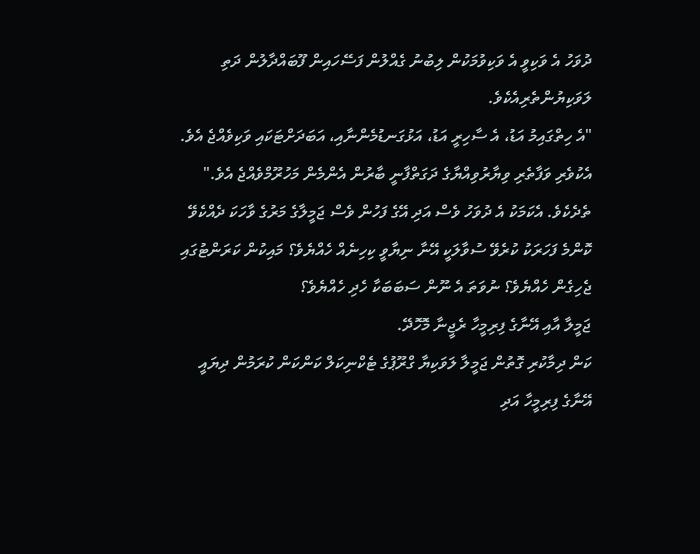ދުވަހު އެ ވަކިވީ އެ ވަކިވުމަކުން ލިބުނު ގެއްލުން ފަސޭހައިން ފޫބައްދާލުން ދަތި ލަވަކިޔުންތެރިއެކެވެ.
"އެ ހިތްގައިމު އަޑު، އެ ސާހިރީ އަޑު، އަޅުގަނޑުމެންނާއި، އަބަދަށްޓަކައި ވަކިވެއްޖެ އެވެ. އެކުވެރި ވަފާތެރި ވިޔާރުވިއްޔާގެ ދަގަތްފާނީ ބާރުން އެންމެން މަހުރޫމްވެއްޖެ އެވެ."
ތެދެކެވެ. އެކަމަކު އެ ދުވަހު ވެސް އަދި އޭގެ ފަހުން ވެސް ޖަމީލާގެ މަރުގެ ވާހަކަ ދެއްކެވޭ ކޮންމެ ފަހަރަކު ކުރެވޭ ސުވާލަކީ އޭނާ ނިޔާވީ ކިހިނެއް ހެއްޔެވެ؟ މައިކުން ކަރަންޓުގައި ޖެހިގެން ހެއްޔެވެ؟ ނުވަތަ އެ ނޫން ސަބަބަކާ ހެދި ހެއްޔެވެ؟
ޖަމީލާ އާއި އޭނާގެ ފިރިމީހާ ރެޖީނާ މޮހޮދޭ.
ކަން ދިމާކުރި ގޮތުން ޖަމީލާ ލަވަކިޔާ ގްރޫޕުގެ ޓެކްނިކަލް ކަންކަން ކުރަމުން ދިޔައީ އޭނާގެ ފިރިމީހާ އަދި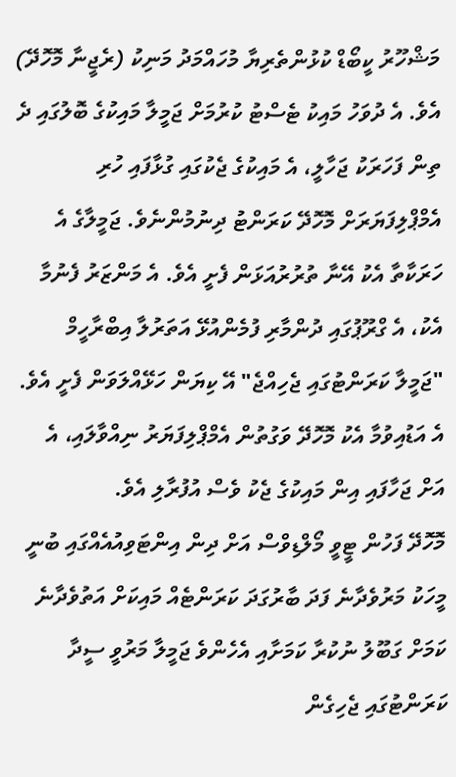މަޝްހޫރު ކީބޯޑް ކުޅުންތެރިޔާ މުހައްމަދު މަނިކު (ރެޖީނާ މޮހޮދޭ) އެވެ. އެ ދުވަހު މައިކު ޓެސްޓު ކުރުމަށް ޖަމީލާ މައިކުގެ ބޮލުގައި ދެ ތިން ފަހަރަކު ޖަހާލީ، އެ މައިކުގެ ޖެކުގައި ގުޅާފައި ހުރި އެމްޕްލިފަޔަރަށް މޮހޮދޭ ކަރަންޓު ދިނުމުންނެވެ. ޖަމީލާގެ އެ ހަރަކާތާ އެކު އޭނާ ތުރުރުއަޅަން ފެށީ އެވެ. އެ މަންޒަރު ފެނުމާ އެކު، އެ ގްރޫޕުގައި ދުންމާރި ފުމެންއުޅޭ އަތަރުލާ އިބްރާހީމް "ޖަމީލާ ކަރަންޓުގައި ޖެހިއްޖެ" އޭ ކިޔަން ހަޅޭއްލަވަން ފެށީ އެވެ. އެ އަޑުއިވުމާ އެކު މޮހޮދޭ ވަގުތުން އެމްޕްލިފަޔަރު ނިއްވާލައި، އެ އަށް ޖަހާފައި އިން މައިކުގެ ޖެކު ވެސް އުފުރާލި އެވެ.
މޮހޮދޭ ފަހުން ޓީވީ މޯލްޑިވްސް އަށް ދިން އިންޓަވިއުއެއްގައި ބުނީ މީހަކު މަރުވެދާނެ ފަދަ ބާރުގަދަ ކަރަންޓެއް މައިކަށް އަތުވެދާނެ ކަމަށް ގަބޫލު ނުކުރާ ކަމަށާއި އެހެންވެ ޖަމީލާ މަރުވީ ސީދާ ކަރަންޓުގައި ޖެހިގެން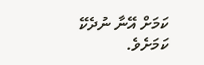ކަމަށް އޭނާ ނުދެކޭ ކަމަށެވެ.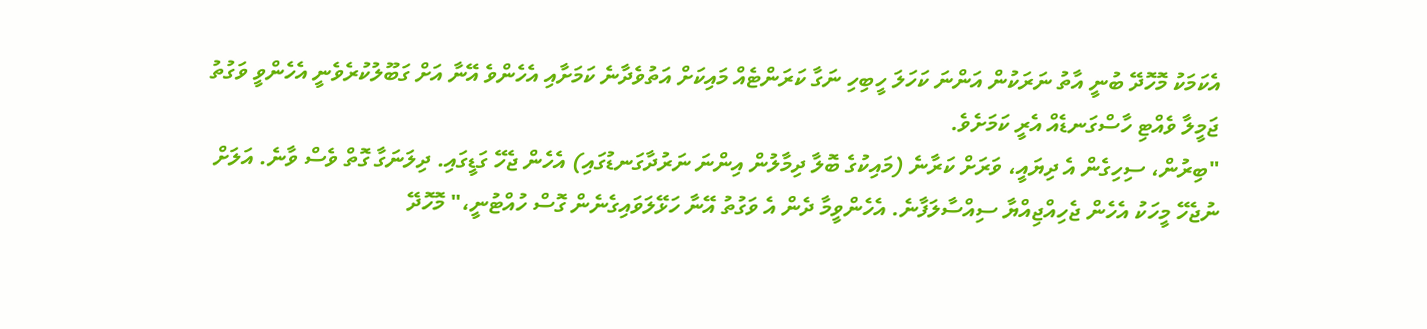އެކަމަކު މޮހޮދޭ ބުނީ އާތު ނަރަކުން އަންނަ ކަހަލަ ހީބިހި ނަގާ ކަރަންޓެއް މައިކަށް އަތުވެދާނެ ކަމަށާއި އެހެންވެ އޭނާ އަށް ގަބޫލުކުރެވެނީ އެހެންވީ ވަގުތު ޖަމީލާ ވެއްޓި ހާސްގަނޑެއް އެރީ ކަމަށެވެ.
"ބިރުން، ސިހިގެން އެ ދިޔައީ، ވަރަށް ކަރާނެ (މައިކުގެ ބޮލާ ދިމާލުން އިންނަ ނަރުދާގަނޑުގައި) އެހެން ޖެހޭ ގަޑީގައި. ދިލަނަގާ ގޮތް ވެސް ވާނެ. އަލަށް ނުޖެހޭ މީހަކު އެހެން ޖެހިއްޖިއްޔާ ސިއްސާލަފާނެ. އެހެންވީމާ ދެން އެ ވަގުތު އޭނާ ހަޅޭލަވައިގެނެން ގޮސް ހުއްޓުނީ،" މޮހޮދޭ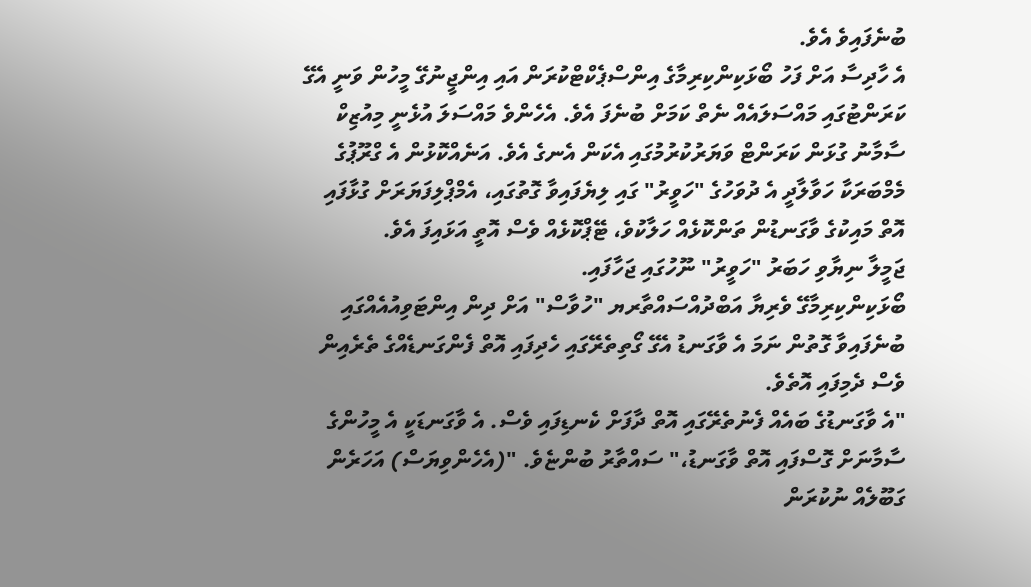ބުނެފައިވެ އެވެ.
އެ ހާދިސާ އަށް ފަހު ބޯޅަކިންކިރިމާގެ އިންސްޕެކްޓްކުރަން އައި އިންޖީނުގޭ މީހުން ވަނީ އެގޭ ކަރަންޓުގައި މައްސަލައެއް ނެތް ކަމަށް ބުނެފަ އެވެ. އެހެންވެ މައްސަލަ އުޅެނީ މިއުޒިކް ސާމާނު ގުޅަން ކަރަންޓް ވަޔަރުކުރުމުގައި އެކަން އެނގެ އެވެ. އަނެއްކޮޅުން އެ ގްރޫޕުގެ މެމްބަރަކާ ހަވާލާދީ އެ ދުވަހުގެ "ހަވީރު" ގައި ލިޔެފައިވާ ގޮތުގައި، އެމްޕްލިފަޔަރަށް ގުޅާފައި އޮތް މައިކުގެ ވާގަނޑުން ތަންކޮޅެއް ހަލާކުވެ، ޓޭޕްކޮޅެއް ވެސް އޮތީ އަޅައިފަ އެވެ.
ޖަމީލާ ނިޔާވި ހަބަރު "ހަވީރު" ނޫހުގައި ޖަހާފައި.
ބޯޅަކިންކިރިމާގޭ ވެރިޔާ އަބްދުއްސައްތާރޔ "ހުވާސް" އަށް ދިން އިންޓަވިއުއެއްގައި ބުނެފައިވާ ގޮތުން ނަމަ އެ ވާގަނޑު އެގޭ ގޯތިތެރޭގައި ހެދިފައި އޮތް ފެންގަނޑެއްގެ ތެރެއިން ވެސް ދެމިފައި އޮތެވެ.
"އެ ވާގަނޑުގެ ބައެއް ފެނުތެރޭގައި އޮތް ދާފަށް ކެނޑިފައި ވެސް. އެ ވާގަނޑަކީ އެ މީހުންގެ ސާމާނަށް ގޮސްފައި އޮތް ވާގަނޑު،" ސައްތާރު ބުންޏެވެ. "(އެހެންވިޔަސް) އަހަރެން ގަބޫލެއް ނުކުރަން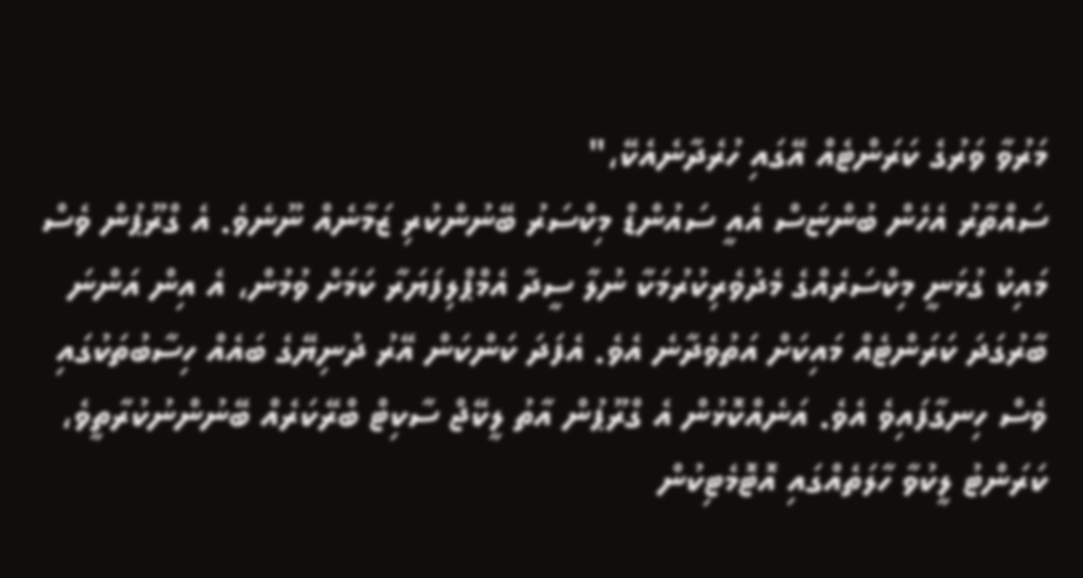މަރުވާ ވަރުގެ ކަރަންޓެއް އޭގައި ހުރެދާނެއެކޭ،"
ސައްތާރު އެހެން ބުންޏަސް އެއީ ސައުންޑް މިކްސަރު ބޭނުންކުރި ޒަމާނެއް ނޫނެވެ. އެ ގްރޫޕުން ވެސް މައިކު ގުޅަނީ މިކްސަރެއްގެ މެދުވެރިކުރުމަކާ ނުލާ ސީދާ އެމްޕްލިފަޔަރާ ކަމަށް ވުމުން، އެ އިން އަންނަ ބާރުގަދަ ކަރަންޓެއް މައިކަށް އަތުވެދާނެ އެވެ. އެފަދަ ކަންކަން އޭރު ދުނިޔޭގެ ބައެއް ހިސާބުތަކުގައި ވެސް ހިނގާފައިވެ އެވެ. އަނެއްކޮޅުން އެ ގްރޫޕުން އާތު ލީކޭޖް ސާކިޓް ބްރޭކަރެއް ބޭނުންނުކުރާތީވެ، ކަރަންޓު ލީކުވާ ހާލަތެއްގައި އޮޓޮމެޓިކުން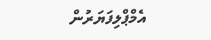އެމްޕްލިފަޔަރުން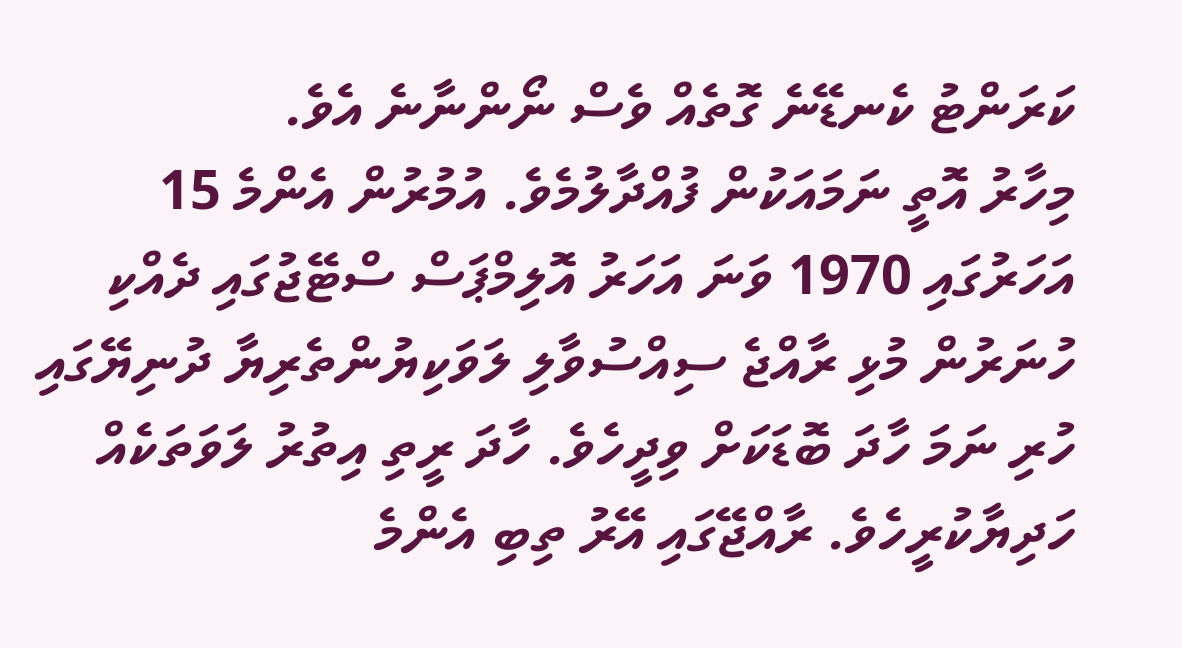ކަރަންޓު ކެނޑޭނެ ގޮތެއް ވެސް ނޯންނާނެ އެވެ.
މިހާރު އޮތީ ނަމައަކުން ފުއްދާލުމެވެ. އުމުރުން އެންމެ 15 އަހަރުގައި 1970 ވަނަ އަހަރު އޮލިމްޕަސް ސްޓޭޖުގައި ދެއްކި ހުނަރުން މުޅި ރާއްޖެ ސިއްސުވާލި ލަވަކިޔުންތެރިޔާ ދުނިޔޭގައި ހުރި ނަމަ ހާދަ ބޮޑަކަށް ވިދީހެވެ. ހާދަ ރީތި އިތުރު ލަވަތަކެއް ހަދިޔާކުރީހެވެ. ރާއްޖޭގައި އޭރު ތިބި އެންމެ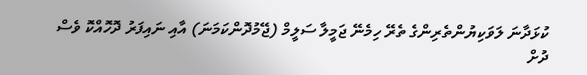ކުޅަދާނަ ލަވަކިޔުންތެރިންގެ ތެރޭ ހިމެނޭ ޖަމީލާ ސަލީމް (ޖޭމުދޮންކަމަނަ) އާއި ނައިފަރު ދޮހޮއްކޮ ވެސް ދުށް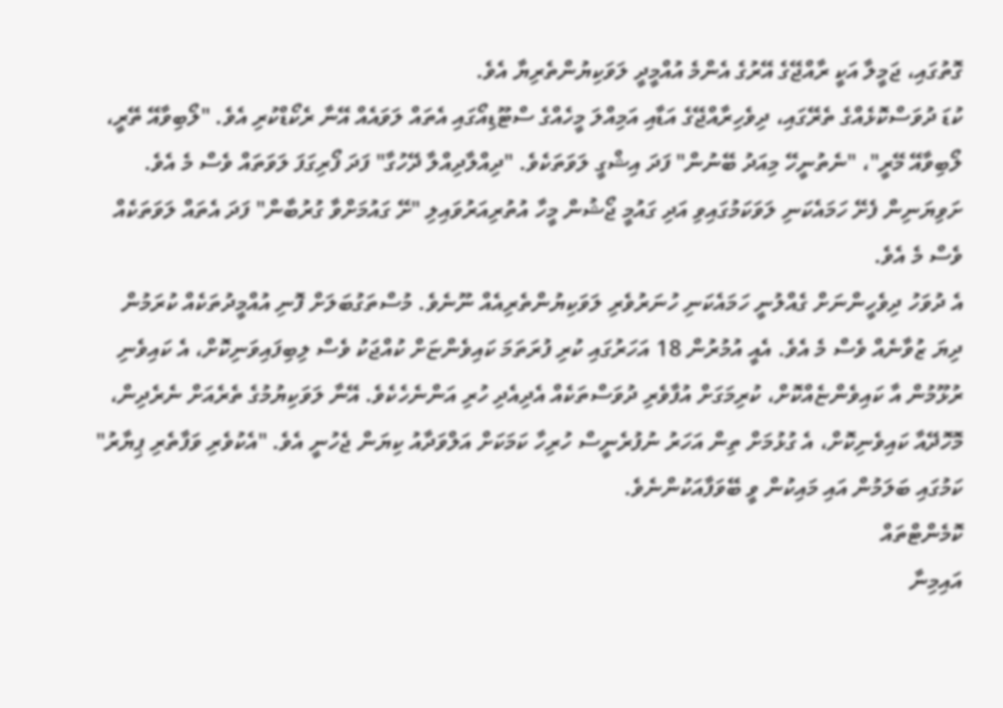ގޮތުގައި، ޖަމީލާ އަކީ ރާއްޖޭގެ އޭރުގެ އެންމެ އުއްމީދީ ލަވަކިޔުންތެރިޔާ އެވެ.
ކުޑަ ދުވަސްކޮޅެއްގެ ތެރޭގައި، ދިވެހިރާއްޖޭގެ އަޑާއި އަމިއްލަ މީހެއްގެ ސްޓޫޑިއޯގައި އެތައް ލަވައެއް އޭނާ ރެކޯޑްކުރި އެވެ. "ލޯބިވާއޭ ތޭރީ، ލޯބިވާއޭ މޭރީ"، "ނެތުނީހޭ މިއަދު ބޭނުން" ފަދަ އިޝްގީ ލަވަތަކެވެ. "ދިއްލާދިއްލާ ދޭހުގާ" ފަދަ ފޯރިގަފަ ލަވަތައް ވެސް މެ އެވެ. ށަވިޔަނިން ފެށޭ ހަމައެކަނި ލަވަކަމުގައިވި އަދި ގައުމީ ޖޯޝުން މީހާ އުތުރިއަރުވައިލި "ށޭ ގައުމަށްވާ ގުރުބާން" ފަދަ އެތައް ލަވަތަކެއް ވެސް މެ އެވެ.
އެ ދުވަހު ދިވެހީންނަށް ގެއްލުނީ ހަމައެކަނި ހުނަރުވެރި ލަވަކިޔުންތެރިއެއް ނޫނެވެ. މުސްތަގުބަލަށް ފޮނި އުއްމީދުތަކެއް ކުރަމުން ދިޔަ ޒުވާނެއް ވެސް މެ އެވެ. އެއީ އުމުރުން 18 އަހަރުގައި ކުރި ފުރަތަމަ ކައިވެންޏަށް ކުއްޖަކު ވެސް ލިބިފައިވަނިކޮށް، އެ ކައިވެނި ރުޅޫމުން އާ ކައިވެންޏެއްކޮށް، ކުރިމަގަށް އުފާވެރި ދުވަސްތަކެއް އެދިއެދި ހުރި އަންނެހެކެވެ. އޭނާ ލަވަކިޔުމުގެ ތެރެއަށް ނެރެދިން، މޮހޮދޭއާ ކައިވެނިކޮށް، އެ ގުޅުމަށް ތިން އަހަރު ނުފުރެނީސް ހުރިހާ ކަމަކަށް އަލްވަދާއު ކިޔަން ޖެހުނީ އެވެ. "އެކުވެރި ވަފާތެރި ޕިޔާރު" ކަމުގައި ބަލަމުން އައި މައިކުން ވީ ބޭވަފާއަކުންނެވެ.
ކޮމެންޓްތައް
އައިމިނާ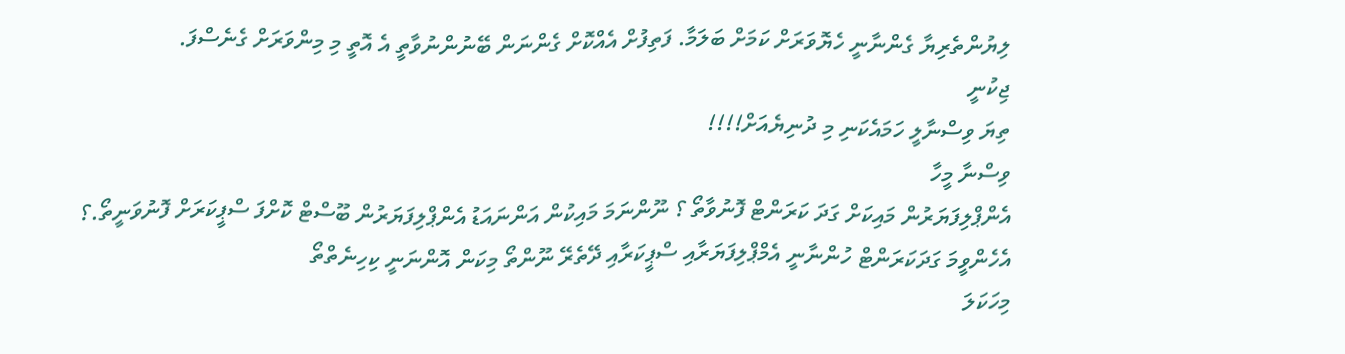ލިޔުންތެރިޔާ ގެންނާނީ ހެޔޮވަރަށް ކަމަށް ބަލަމާ. ފަތިފުށް އެއްކޮށް ގެންނަން ބޭނުންނުވާތީ އެ އޮތީ މި މިންވަރަށް ގެނެސްފަ.
ޖިކުނީ
ތިޔަ ވިސްނާލީ ހަމައެކަނި މި ދުނިޔެއަށް!!!!
ވިސްނާ މީހާ
އެންޕްލިފަޔަރުން މައިކަށް ގަދަ ކަރަންޓް ފޮނުވާތޯ ؟ ނޫންނަމަ މައިކުން އަންނައަޑު އެންޕްލިފަޔަރުން ބޫސްޓް ކޮށްފަ ސްޕީކަރަށް ފޮނުވަނީތޯ.؟ އެހެންވީމަ ގަދަކަރަންޓް ހުންނާނީ އެމްޕްލިފަޔަރާއި ސްޕީކަރާއި ދޭތެރޭ ނޫންތޯ މިކަން އޮންނަނީ ކިހިނެތްތޯ
މިހަކަލަ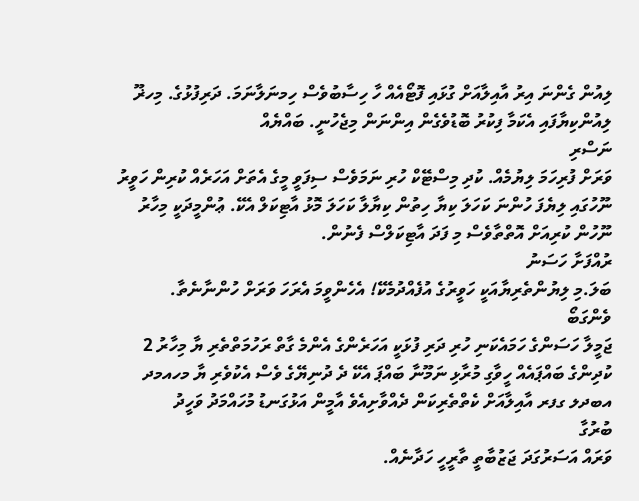ލިއުން ގެންނަ އިރު އާއިލާއަށް ގުޅައި ފޮޓޯއެއް ހާ ހިސާބުވެސް ހިމނަލާނަމަ. ދަރިފުޅުގެ. މިހޜޫ ލިއުންކިޔާފައި އެކަމާ ފިކުރު ބޮޑުވެގެން އިންނަން މިޖެހުނީ. ބައްޔެއް
ނަސްރި
ވަރަށް ފުރިހަމަ ލިޔުމެއް. ކުދި މިސްޓޭކް ހުރި ނަމަވެސް ސިފަވީ މީގެ އެތަށް އަހަރެއް ކުރިން ހަވީރު ނޫހުގައި ލިޔެފަ ހުންނަ ކަހަލަ ކިޔާ ހިތުން ކިޔާލާ ކަހަލަ މޮޅު އާޓިކަލް އެކޭ. ޢުންމީދަކީ މިހާރު ނޫހުން ކުރިއަށް އޮތްތާވެސް މި ފަދަ އާޓިކަލްސް ފެނުން.
ރުއްފަށާ ހަސަނު
ބަލަ.މި ލިޔުންތެރިޔާއަކީ ހަވީރުގެ އުފެއްދުމެކޭ! އެހެންވީމަ އެރަހަ ވަރަށް ހުންނާނެތާ.
ވެންގަބޯ
ޖަމީލާ ހަސަންގެ ހަމައެކަނި ހުރި ދަރި ފުޅަކީ އަހަރެންގެ އެންމެ ގާތް ރަހުމަތްތެރި ޔާ މިހާރު 2 ކުދިންގެ ބައްޕައެއް ހީވާގި މުރާޅި ނަމޫނާ ބައްޕަ އެކޭ ދެ ދުނިޔޭގެ ވެސް އެކުވެރި ޔާ މހއމދ އބދލ ގފރ އާއިލާއަށް ކެތްތެރިކަން ދެއްވާށިއެވެ އާމީން އަޅުގަނޑު މުހައްމަދު ވަހީދު
ބުރުގާ
ވަރައް އަސަރުގަދަ ޖަޒުބާތީ ތާރީހީ ހަދާނެއް.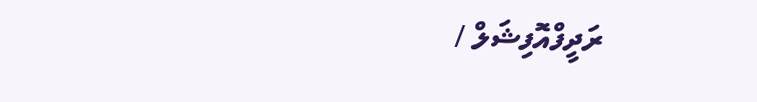ރަދީފްއޮފިޝަލް /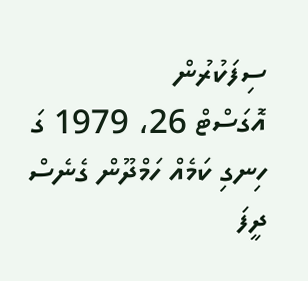ސިފަކުރުން
އޮގަސްޓް 26، 1979 ގަ ހިނގި ކަމެއް ހަމްދޫން ގެނެސް ދީފަ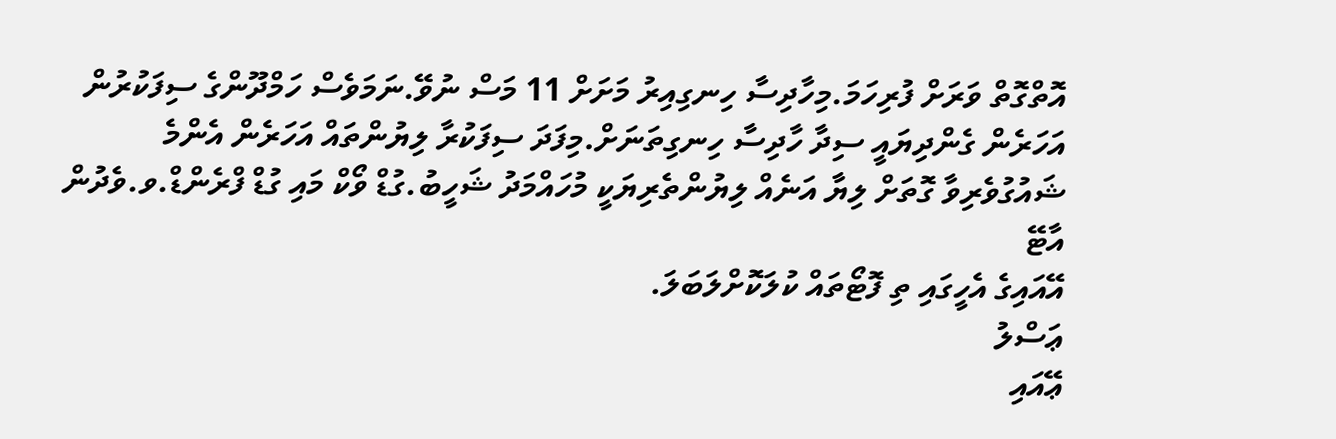އޮތްގޮތް ވަރަށް ފުރިހަމަ.މިހާދިސާ ހިނގިއިރު މަށަށް 11 މަސް ނުވޭ.ނަމަވެސް ހަމްދޫންގެ ސިފަކުރުން އަހަރެން ގެންދިޔައީ ސިދާ ހާދިސާ ހިނގިތަނަށް.މިފަދަ ސިފަކުރާ ލިޔުންތައް އަހަރެން އެންމެ ޝައުގުވެރިވާ ގޮތަށް ލިޔާ އަނެއް ލިޔުންތެރިޔަކީ މުހައްމަދު ޝަހީބު.ގުޑް ވޯކް މައި ގުޑް ފްރެންޑް.ވ.ވެދުން
އާޓޭ
އޭއައިގެ އެހީގައި ތި ފޮޓޯތައް ކުލަކޮށްލަބަލަ.
ޢަސްލު
ޢޭއައި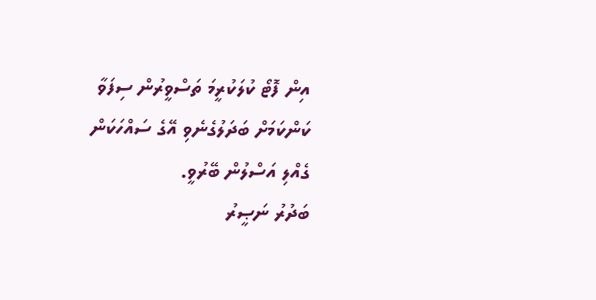އިން ފޮޓޯ ކުލަކުރީމަ ތަސްވީރުން ސިފަވާ ކަންކަމަށް ބަދަލުގެނެވި އޭގެ ސައްހަކަން ގެއްލި އަސްލުން ބޭރުވީ.
ބަދުރު ނަޞީރު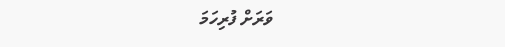ވަރަށް ފުރިހަމަ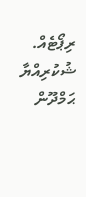ރިޕޯޓެއް. ޝުކުރިއްޔާ ޙަމްދޫން